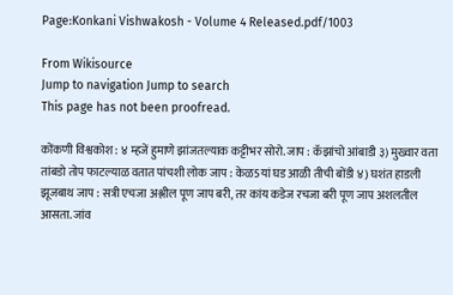Page:Konkani Vishwakosh - Volume 4 Released.pdf/1003

From Wikisource
Jump to navigation Jump to search
This page has not been proofread.

कोंकणी विश्वकोश : ४ म्हजें हुमाणे झांजतल्याक कट्टीभर सोरो. जाप : कॅझांचो आंबाडी ३) मुख्वार वता तांबडो तोप फाटल्याळ वतात पांचशी लोक जाप : केळ5यां घड आळी तीची बोंडी ४) घशंत हाडली झूजबाथ जाप : सत्री एचजा अश्लील पूण जाप बरी, तर कांय कडेज रचजा बरी पूण जाप अशलतील आसता. जांव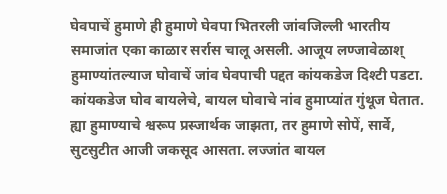घेवपाचें हुमाणे ही हुमाणे घेवपा भितरली जांवजिल्ली भारतीय समाजांत एका काळार सर्रास चालू असली. आजूय लण्जावेळाश् हुमाण्यांतल्याज घोवाचें जांव घेवपाची पद्दत कांयकडेज दिश्टी पडटा. कांयकडेज घोव बायलेचे, बायल घोवाचे नांव हुमाप्यांत गुंथूज घेतात. ह्या हुमाण्याचे श्वरूप प्रस्जार्थक जाझता, तर हुमाणे सोपें, सार्वे, सुटसुटीत आजी जकसूद आसता. लज्जांत बायल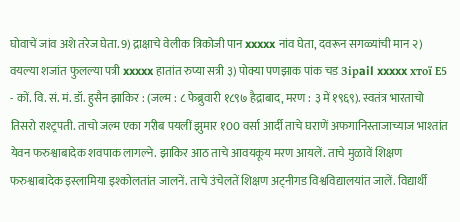घोवाचें जांव अशे तरेज घेता. 9) द्राक्षाचे वेलीक त्रिकोजी पान xxxxx नांव घेता, दवरून सगळ्यांची मान २) वयल्या शजांत फुलल्या पत्री xxxxx हातांत रुप्या सत्री ३) पोक्या पणझाक पांक चड Зiрail xxxxx хтої Е5 - कों. वि. सं. मं. डॉ. हुसैन झाकिर : (जल्म : ८ फेब्रुवारी १८९७ हैद्राबाद, मरण : ३ में १९६९). स्वतंत्र भारताचो तिसरो राश्ट्रपती. ताचो जल्म एका गरीब पयलीं झुमार १00 वर्सा आर्दी ताचे घराणें अफगानिस्ताजाच्याज भाश्तांत येवन फरुश्वाबादेक शवपाक लागल्ने. झाकिर आठ ताचे आवयकूय मरण आयलें. ताचे मुळावें शिक्षण फरुश्वाबादेक इस्लामिया इश्कोलतांत जालनें. ताचे उंचेलतें शिक्षण अट्नीगड विश्वविद्यालयांत जालें. विद्यार्थी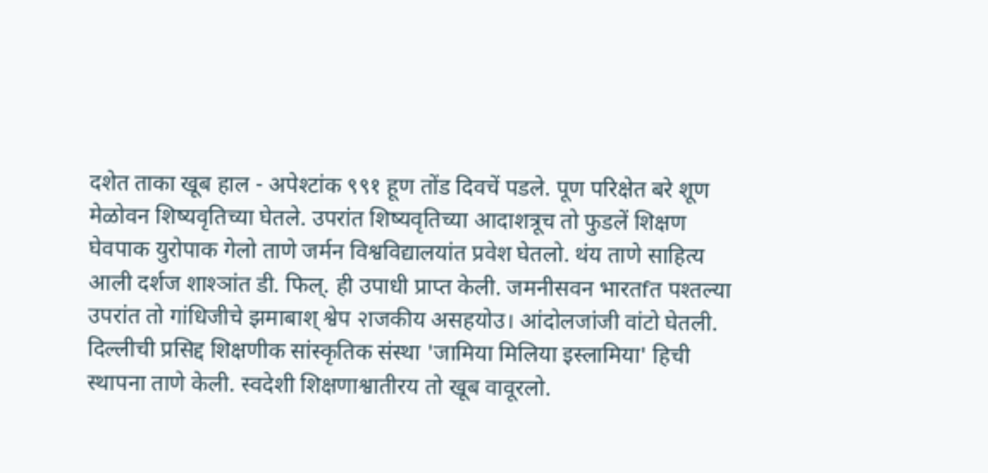दशेत ताका खूब हाल - अपेश्टांक ९९१ हूण तोंड दिवचें पडले. पूण परिक्षेत बरे शूण मेळोवन शिष्यवृतिच्या घेतले. उपरांत शिष्यवृतिच्या आदाशत्रूच तो फुडलें शिक्षण घेवपाक युरोपाक गेलो ताणे जर्मन विश्वविद्यालयांत प्रवेश घेतलो. थंय ताणे साहित्य आली दर्शज शाश्ञांत डी. फिल्. ही उपाधी प्राप्त केली. जमनीसवन भारतfत पश्तल्या उपरांत तो गांधिजीचे झमाबाश् श्वेप २ाजकीय असहयोउ। आंदोलजांजी वांटो घेतली. दिल्लीची प्रसिद्द शिक्षणीक सांस्कृतिक संस्था 'जामिया मिलिया इस्लामिया' हिची स्थापना ताणे केली. स्वदेशी शिक्षणाश्वातीरय तो खूब वावूरलो.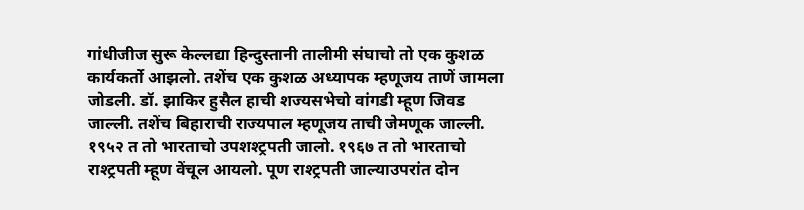गांधीजीज सुरू केल्लद्या हिन्दुस्तानी तालीमी संघाचो तो एक कुशळ कार्यकर्तो आझलो. तशेंच एक कुशळ अध्यापक म्हणूजय ताणें जामला जोडली. डॉ. झाकिर हुसैल हाची शज्यसभेचो वांगडी म्हूण जिवड जाल्ली. तशेंच बिहाराची राज्यपाल म्हणूजय ताची जेमणूक जाल्ली. १९५२ त तो भारताचो उपशश्ट्रपती जालो. १९६७ त तो भारताचो राश्ट्रपती म्हूण वेंचूल आयलो. पूण राश्ट्रपती जाल्याउपरांत दोन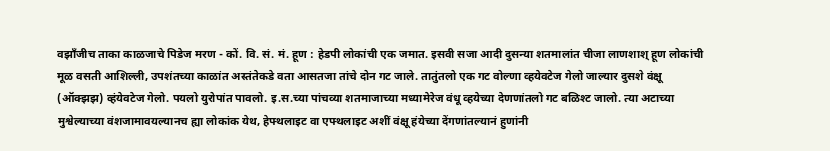वझाँजीच ताका काळजाचे पिडेज मरण - कों. वि. सं. मं. हूण : हेडपी लोकांची एक जमात. इसवी सजा आदी दुसन्या शतमालांत चीजा लाणशाश् हूण लोकांची मूळ वसती आशिल्ली, उपशंतच्या काळांत अस्तंतेकडे वता आसतजा तांचे दोन गट जाले. तातुंतलो एक गट वोल्णा व्हयेवटेज गेलो जाल्यार दुसशे वंक्षू (ऑक्झझ) व्हंयेवटेज गेलो. पयलो युरोपांत पावलो. इ.स.च्या पांचव्या शतमाजाच्या मध्यामेरेज वंधू व्हयेच्या देणणांतलो गट बळिश्ट जालो. त्या अटाच्या मुश्वेल्याच्या वंशजामावयल्यानच ह्या लोकांक येथ, हेफ्थलाइट वा एफ्थलाइट अशीं वंक्षू हंयेच्या देंगणांतल्यानं हुणांनी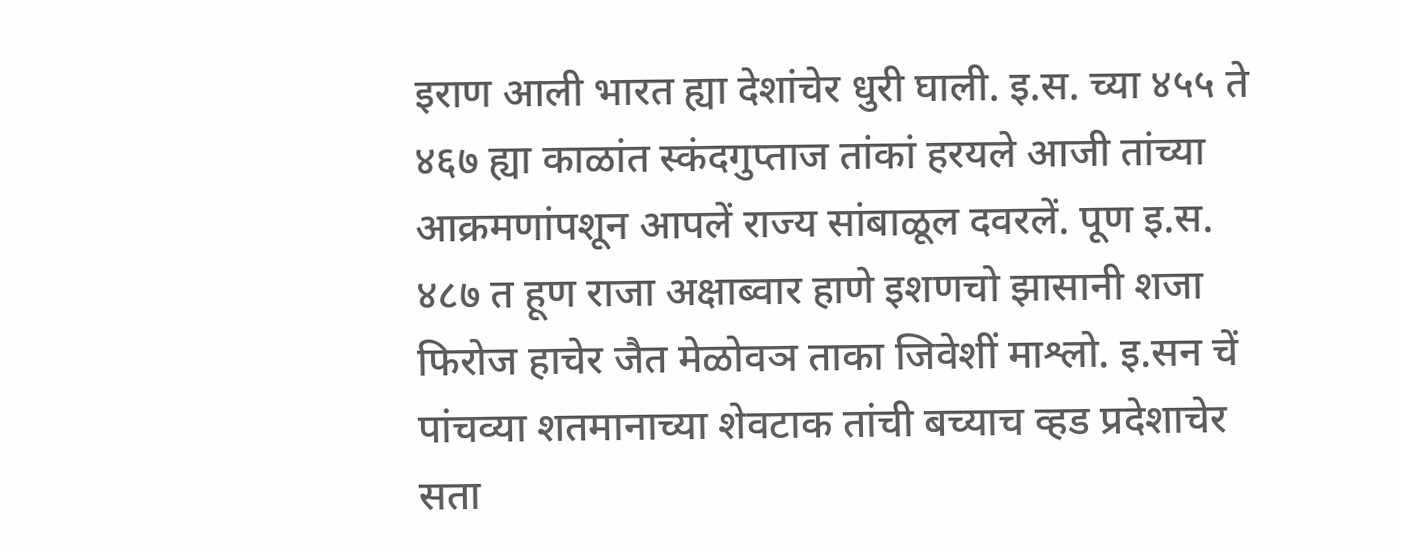इराण आली भारत ह्या देशांचेर धुरी घाली. इ.स. च्या ४५५ ते ४६७ ह्या काळांत स्कंदगुप्ताज तांकां हरयले आजी तांच्या आक्रमणांपशून आपलें राज्य सांबाळूल दवरलें. पूण इ.स. ४८७ त हूण राजा अक्षाब्वार हाणे इशणचो झासानी शजा फिरोज हाचेर जैत मेळोवञ ताका जिवेशीं माश्लो. इ.सन चें पांचव्या शतमानाच्या शेवटाक तांची बच्याच व्हड प्रदेशाचेर सता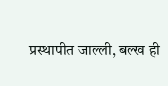प्रस्थापीत जाल्ली, बल्ख ही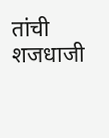तांची शजधाजी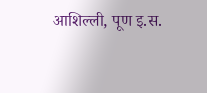आशिल्ली, पूण इ.स.